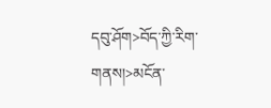དབུ་ཤོག>བོད་ཀྱི་རིག་གནས།>མངོན་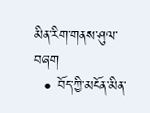མིན་རིག་གནས་ཤུལ་བཞག
  • བོད་ཀྱི་མངོན་མིན་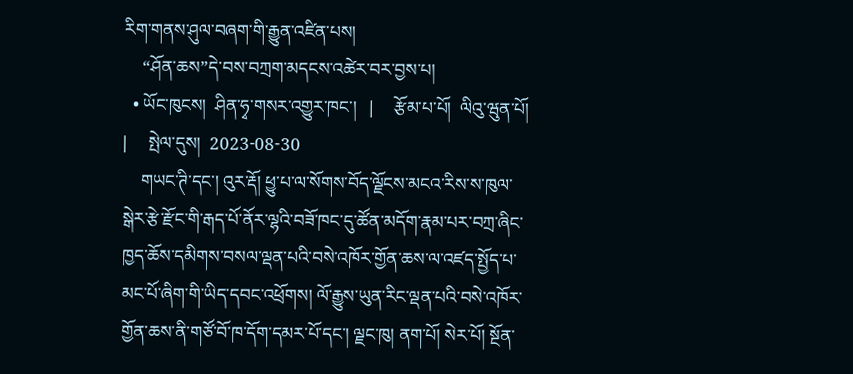རིག་གནས་ཤུལ་བཞག་གི་རྒྱུན་འཛིན་པས།
    “ཤོན་ཆས”དེ་བས་བཀྲག་མདངས་འཚེར་བར་བྱས་པ།
  • ཡོང་ཁུངས།  ཤིན་ཧྭ་གསར་འགྱུར་ཁང་།   |     རྩོམ་པ་པོ།  ལིའུ་ཝུན་པོ།   |     སྤེལ་དུས།  2023-08-30
    གཡང་ཊི་དང་། འུར་རྡོ། ཕྱུ་པ་ལ་སོགས་བོད་ལྗོངས་མངའ་རིས་ས་ཁུལ་སྒེར་རྩེ་རྫོང་གི་རྒད་པོ་ནོར་ལྷའི་བཟོ་ཁང་དུ་ཚོན་མདོག་རྣམ་པར་བཀྲ་ཞིང་ཁྱད་ཆོས་དམིགས་བསལ་ལྡན་པའི་བསེ་འཁོར་གྱོན་ཆས་ལ་འཛད་སྤྱོད་པ་མང་པོ་ཞིག་གི་ཡིད་དབང་འཕྲོགས། ལོ་རྒྱུས་ཡུན་རིང་ལྡན་པའི་བསེ་འཁོར་གྱོན་ཆས་ནི་གཙོ་བོ་ཁ་དོག་དམར་པོ་དང་། ལྗང་ཁུ། ནག་པོ། སེར་པོ། སྔོན་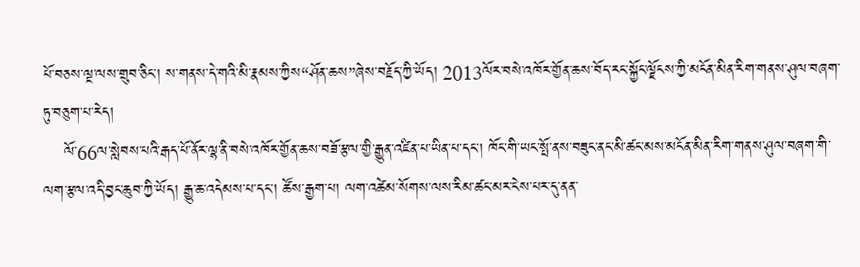པོ་བཅས་ལྔ་ལས་གྲུབ་ཅིང་། ས་གནས་དེ་གའི་མི་རྣམས་ཀྱིས“ཤོན་ཆས”ཞེས་བརྗོད་ཀྱི་ཡོད། 2013ལོར་བསེ་འཁོར་གྱོན་ཆས་བོད་རང་སྐྱོང་ལྗོངས་ཀྱི་མངོན་མིན་རིག་གནས་ཤུལ་བཞག་ཏུ་བཅུག་པ་རེད།
    ལོ་66ལ་སླེབས་པའི་རྒད་པོ་ནོར་ལྷ་ནི་བསེ་འཁོར་གྱོན་ཆས་བཟོ་རྩལ་གྱི་རྒྱུན་འཛིན་པ་ཡིན་པ་དང་། ཁོང་གི་ཡང་སྤོ་ནས་བཟུང་ནང་མི་ཚང་མས་མངོན་མིན་རིག་གནས་ཤུལ་བཞག་གི་ལག་རྩལ་འདི་བྱང་ཆུབ་ཀྱི་ཡོད། རྒྱུ་ཆ་འདེམས་པ་དང་། ཚོས་རྒྱག་པ། ལག་འཚེམ་སོགས་ལས་རིམ་ཚང་མར་ངེས་པར་དུ་ནན་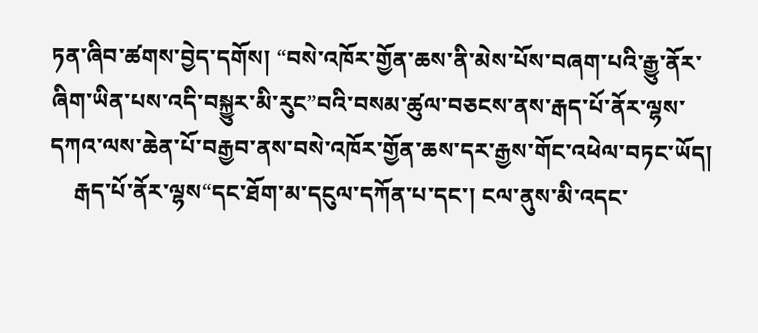ཏན་ཞིབ་ཚགས་བྱེད་དགོས། “བསེ་འཁོར་གྱོན་ཆས་ནི་མེས་པོས་བཞག་པའི་རྒྱུ་ནོར་ཞིག་ཡིན་པས་འདི་བསྐྱུར་མི་རུང”བའི་བསམ་ཚུལ་བཅངས་ནས་རྒད་པོ་ནོར་ལྷས་དཀའ་ལས་ཆེན་པོ་བརྒྱབ་ནས་བསེ་འཁོར་གྱོན་ཆས་དར་རྒྱས་གོང་འཕེལ་བཏང་ཡོད།
    རྒད་པོ་ནོར་ལྷས“དང་ཐོག་མ་དངུལ་དཀོན་པ་དང་། ངལ་ནུས་མི་འདང་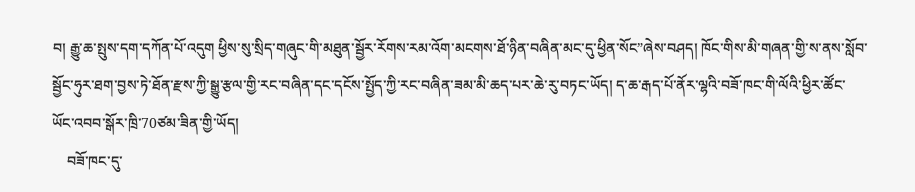བ། རྒྱུ་ཆ་སྤུས་དག་དཀོན་པོ་འདུག ཕྱིས་སུ་སྲིད་གཞུང་གི་མཐུན་སྦྱོར་རོགས་རམ་འོག་མངགས་ཐོ་ཉིན་བཞིན་མང་དུ་ཕྱིན་སོང”ཞེས་བཤད། ཁོང་གིས་མི་གཞན་གྱི་ས་ནས་སློབ་སྦྱོང་ཧུར་ཐག་བྱས་ཏེ་ཐོན་རྫས་ཀྱི་སྒྱུ་རྩལ་གྱི་རང་བཞིན་དང་དངོས་སྤྱོད་ཀྱི་རང་བཞིན་ཟམ་མི་ཆད་པར་ཆེ་རུ་བཏང་ཡོད། ད་ཆ་རྒད་པོ་ནོར་ལྷའི་བཟོ་ཁང་གི་ལོའི་ཕྱིར་ཚོང་ཡོང་འབབ་སྒོར་ཁྲི་70ཙམ་ཟིན་གྱི་ཡོད།
    བཟོ་ཁང་དུ་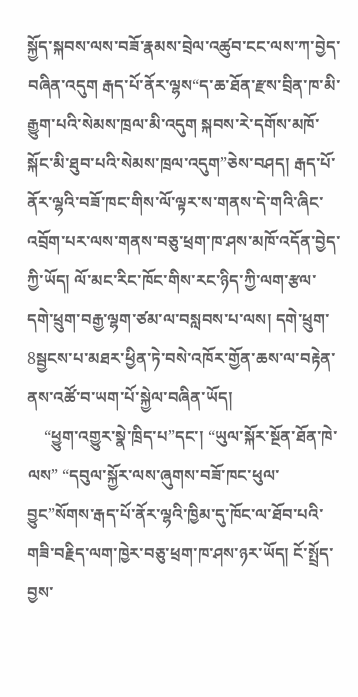སྐྱོད་སྐབས་ལས་བཟོ་རྣམས་བྲེལ་འཚུབ་ངང་ལས་ཀ་བྱེད་བཞིན་འདུག རྒད་པོ་ནོར་ལྷས“ད་ཆ་ཐོན་རྫས་བྲིན་ཁ་མི་རྒྱུག་པའི་སེམས་ཁྲལ་མི་འདུག སྐབས་རེ་དགོས་མཁོ་སྐོང་མི་ཐུབ་པའི་སེམས་ཁྲལ་འདུག”ཅེས་བཤད། རྒད་པོ་ནོར་ལྷའི་བཟོ་ཁང་གིས་ལོ་ལྟར་ས་གནས་དེ་གའི་ཞིང་འབྲོག་པར་ལས་གནས་བཅུ་ཕྲག་ཁ་ཤས་མཁོ་འདོན་བྱེད་ཀྱི་ཡོད། ལོ་མང་རིང་ཁོང་གིས་རང་ཉིད་ཀྱི་ལག་རྩལ་དགེ་ཕྲུག་བརྒྱ་ལྷག་ཙམ་ལ་བསླབས་པ་ལས། དགེ་ཕྲུག་8སྦྱངས་པ་མཐར་ཕྱིན་ཏེ་བསེ་འཁོར་གྱོན་ཆས་ལ་བརྟེན་ནས་འཚོ་བ་ཡག་པོ་སྐྱེལ་བཞིན་ཡོད།
    “ཕྱུག་འགྱུར་སྣེ་ཁྲིད་པ”དང་། “ཡུལ་སྐོར་སྔོན་ཐོན་ཁེ་ལས” “དབུལ་སྐྱོར་ལས་ཞུགས་བཟོ་ཁང་ཕུལ་བྱུང”སོགས་རྒད་པོ་ནོར་ལྷའི་ཁྱིམ་དུ་ཁོང་ལ་ཐོབ་པའི་གཟི་བརྗིད་ལག་ཁྱེར་བཅུ་ཕྲག་ཁ་ཤས་ཉར་ཡོད། ངོ་སྤྲོད་བྱས་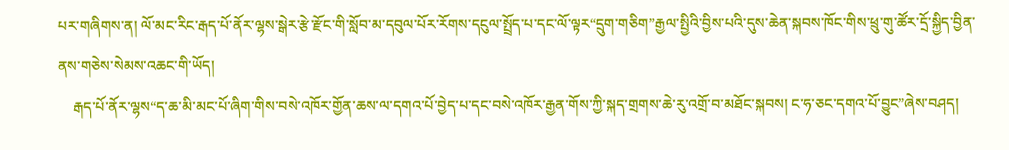པར་གཞིགས་ན། ལོ་མང་རིང་རྒད་པོ་ནོར་ལྷས་སྒེར་རྩེ་རྫོང་གི་སློབ་མ་དབུལ་པོར་རོགས་དངུལ་སྤྲོད་པ་དང་ལོ་ལྟར“དྲུག་གཅིག”རྒྱལ་སྤྱིའི་བྱིས་པའི་དུས་ཆེན་སྐབས་ཁོང་གིས་ཕྲུ་གུ་ཚོར་དྲོ་སྐྱིད་བྱིན་ནས་གཅེས་སེམས་འཆང་གི་ཡོད།
    རྒད་པོ་ནོར་ལྷས“ད་ཆ་མི་མང་པོ་ཞིག་གིས་བསེ་འཁོར་གྱོན་ཆས་ལ་དགའ་པོ་བྱེད་པ་དང་བསེ་འཁོར་རྒྱན་གོས་ཀྱི་སྐད་གྲགས་ཆེ་རུ་འགྲོ་བ་མཐོང་སྐབས། ང་ཧ་ཅང་དགའ་པོ་བྱུང”ཞེས་བཤད།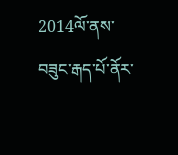2014ལོ་ནས་བཟུང་རྒད་པོ་ནོར་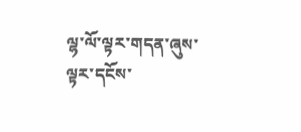ལྷ་ལོ་ལྟར་གདན་ཞུས་ལྟར་དངོས་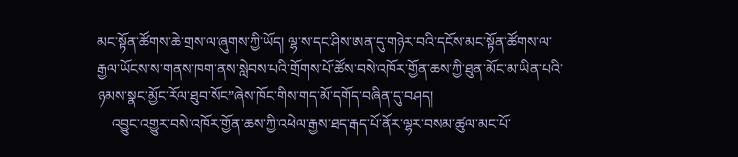མང་སྟོན་ཚོགས་ཆེ་གྲས་ལ་ཞུགས་ཀྱི་ཡོད། ལྷ་ས་དང་ཤིས་ཨན་དུ་གཉེར་བའི་དངོས་མང་སྟོན་ཚོགས་ལ་རྒྱལ་ཡོངས་ས་གནས་ཁག་ནས་སླེབས་པའི་གྲོགས་པོ་ཚོས་བསེ་འཁོར་གྱོན་ཆས་ཀྱི་ཐུན་མོང་མ་ཡིན་པའི་ཉམས་སྣང་མྱོང་རོལ་ཐུབ་སོང”ཞེས་ཁོང་གིས་གད་མོ་དགོད་བཞིན་དུ་བཤད།
    འབྱུང་འགྱུར་བསེ་འཁོར་གྱོན་ཆས་ཀྱི་འཕེལ་རྒྱས་ཐད་རྒད་པོ་ནོར་ལྷར་བསམ་ཚུལ་མང་པོ་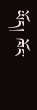ཡོད། ཁོང་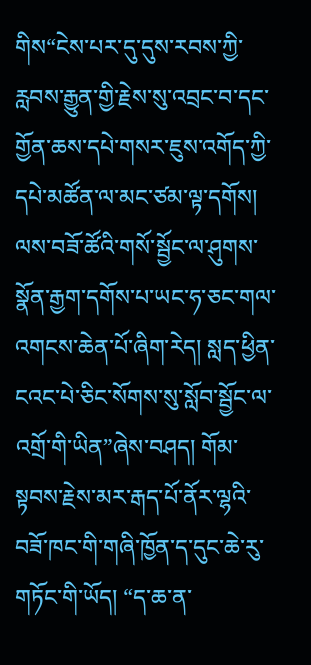གིས“ངེས་པར་དུ་དུས་རབས་ཀྱི་རླབས་རྒྱུན་གྱི་རྗེས་སུ་འབྲང་བ་དང་གྱོན་ཆས་དཔེ་གསར་ཇུས་འགོད་ཀྱི་དཔེ་མཚོན་ལ་མང་ཙམ་ལྟ་དགོས། ལས་བཟོ་ཚོའི་གསོ་སྦྱོང་ལ་ཤུགས་སྣོན་རྒྱག་དགོས་པ་ཡང་ཧ་ཅང་གལ་འགངས་ཆེན་པོ་ཞིག་རེད། སླད་ཕྱིན་ངའང་པེ་ཅིང་སོགས་སུ་སློབ་སྦྱོང་ལ་འགྲོ་གི་ཡིན”ཞེས་བཤད། གོམ་སྟབས་རྗེས་མར་རྒད་པོ་ནོར་ལྷའི་བཟོ་ཁང་གི་གཞི་ཁྱོན་ད་དུང་ཆེ་རུ་གཏོང་གི་ཡོད། “ད་ཆ་ན་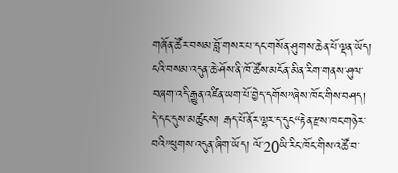གཞོན་ཚོར་བསམ་བློ་གསར་པ་དང་གསོན་ཤུགས་ཆེན་པོ་ལྡན་ཡོད། ངའི་བསམ་འདུན་ཆེ་ཤོས་ནི་ཁོ་ཚོས་མངོན་མིན་རིག་གནས་ཤུལ་བཞག་འདི་རྒྱུན་འཛིན་ཡག་པོ་བྱེད་དགོས”ཞེས་ཁོང་གིས་བཤད། དེ་དང་དུས་མཚུངས། རྒད་པོ་ནོར་ལྷར་ད་དུང“རྟེན་རྫས་ཁང་གཉེར་བའི”ཕུགས་འདུན་ཞིག་ཡོད། ལོ་20ཡི་རིང་ཁོང་གིས་འཚོ་བ་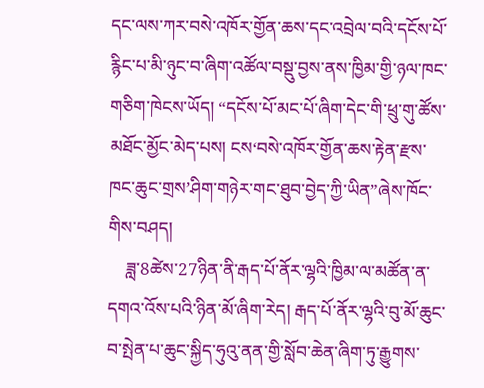དང་ལས་ཀར་བསེ་འཁོར་གྱོན་ཆས་དང་འབྲེལ་བའི་དངོས་པོ་རྙིང་པ་མི་ཉུང་བ་ཞིག་འཚོལ་བསྡུ་བྱས་ནས་ཁྱིམ་གྱི་ཉལ་ཁང་གཅིག་ཁེངས་ཡོད། “དངོས་པོ་མང་པོ་ཞིག་དེང་གི་ཕྲུ་གུ་ཚོས་མཐོང་མྱོང་མེད་པས། ངས‘བསེ་འཁོར་གྱོན་ཆས་རྟེན་རྫས་ཁང་ཆུང་གྲས’ཤིག་གཉེར་གང་ཐུབ་བྱེད་ཀྱི་ཡིན”ཞེས་ཁོང་གིས་བཤད།
    ཟླ་8ཚེས་27ཉིན་ནི་རྒད་པོ་ནོར་ལྷའི་ཁྱིམ་ལ་མཚོན་ན་དགའ་འོས་པའི་ཉིན་མོ་ཞིག་རེད། རྒད་པོ་ནོར་ལྷའི་བུ་མོ་ཆུང་བ་སྤེན་པ་ཆུང་སྐྱིད་ཧུའུ་ནན་གྱི་སློབ་ཆེན་ཞིག་ཏུ་རྒྱུགས་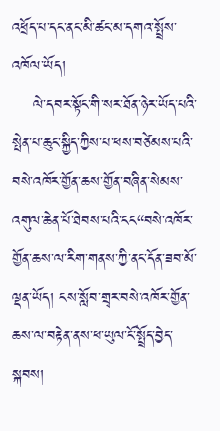འཕྲོད་པ་དང་ནང་མི་ཚང་མ་དགའ་སྤྲོས་འཁོལ་ཡོད།
    ལེ་དབར་སྟོང་གི་སར་ཐོན་ཉེར་ཡོད་པའི་སྤེན་པ་ཆུང་སྐྱིད་ཀྱིས་པ་ཕས་བཙེམས་པའི་བསེ་འཁོར་གྱོན་ཆས་གྱོན་བཞིན་སེམས་འགུལ་ཆེན་པོ་ཐེབས་པའི་ངང“བསེ་འཁོར་གྱོན་ཆས་ལ་རིག་གནས་ཀྱི་ནང་དོན་ཟབ་མོ་ལྡན་ཡོད། ངས་སློབ་གྲྭར་བསེ་འཁོར་གྱོན་ཆས་ལ་བརྟེན་ནས་ཕ་ཡུལ་ངོ་སྤྲོད་བྱེད་སྐབས།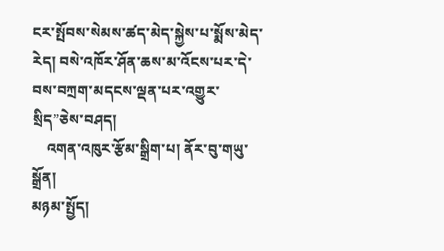ངར་སྤོབས་སེམས་ཚད་མེད་སྐྱེས་པ་སྨོས་མེད་རེད། བསེ་འཁོར་ཤོན་ཆས་མ་འོངས་པར་དེ་བས་བཀྲག་མདངས་ལྡན་པར་འགྱུར་སྲིད”ཅེས་བཤད།
    འགན་འཁུར་རྩོམ་སྒྲིག་པ། ནོར་བུ་གཡུ་སྒྲོན།
མཉམ་སྤྱོད།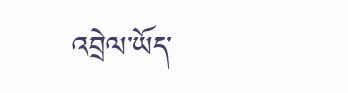འབྲེལ་ཡོད་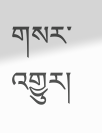གསར་འགྱུར།